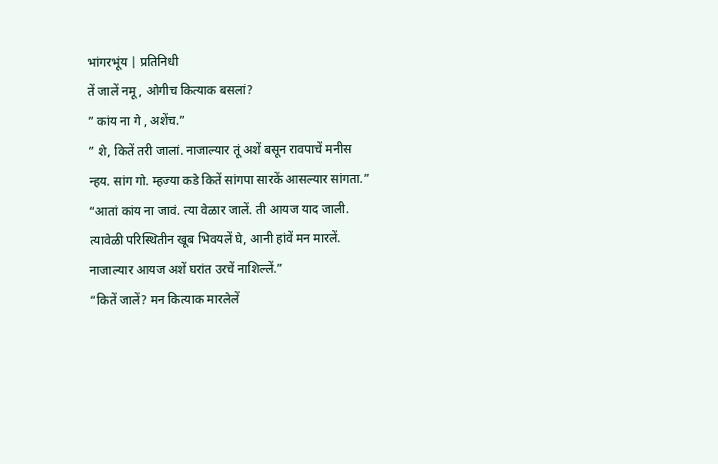भांगरभूंय | प्रतिनिधी
तें जालें नमू, ओगीच कित्याक बसलां?
” कांय ना गे , अशेंच.”
” शे, कितें तरी जालां. नाजाल्यार तूं अशें बसून रावपाचें मनीस न्हय. सांग गो. म्हज्या कडे कितें सांगपा सारकें आसल्यार सांगता.”
“आतां कांय ना जावं. त्या वेळार जालें. ती आयज याद जाली. त्यावेळी परिस्थितीन खूब भिवयलें घे, आनी हांवें मन मारलें. नाजाल्यार आयज अशें घरांत उरचें नाशिल्लें.”
“कितें जालें? मन कित्याक मारलेलें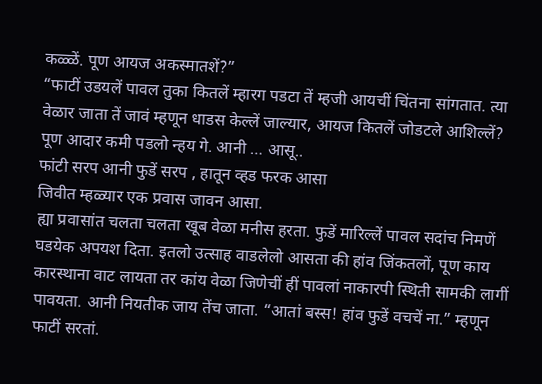कळ्ळें. पूण आयज अकस्मातशें?”
“फाटीं उडयलें पावल तुका कितलें म्हारग पडटा तें म्हजी आयचीं चिंतना सांगतात. त्या वेळार जाता तें जावं म्हणून धाडस केल्लें जाल्यार, आयज कितलें जोडटले आशिल्लें? पूण आदार कमी पडलो न्हय गे. आनी … आसू..
फांटी सरप आनी फुडें सरप , हातून व्हड फरक आसा
जिवीत म्हळ्यार एक प्रवास जावन आसा.
ह्या प्रवासांत चलता चलता खूब वेळा मनीस हरता. फुडें मारिल्लें पावल सदांच निमणें घडयेक अपयश दिता. इतलो उत्साह वाडलेलो आसता की हांव जिंकतलों, पूण काय कारस्थाना वाट लायता तर कांय वेळा जिणेचीं हीं पावलां नाकारपी स्थिती सामकी लागीं पावयता. आनी नियतीक जाय तेंच जाता. “आतां बस्स! हांव फुडें वचचें ना.” म्हणून फाटीं सरतां.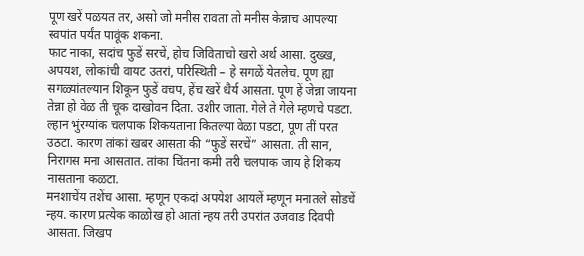पूण खरें पळयत तर, असो जो मनीस रावता तो मनीस केन्नाच आपल्या स्वपांत पर्यंत पावूंक शकना.
फाट नाका, सदांच फुडें सरचें, होच जिविताचो खरो अर्थ आसा. दुख्ख, अपयश, लोकांची वायट उतरां, परिस्थिती – हे सगळें येतलेच. पूण ह्या सगळ्यांतल्यान शिकून फुडें वचप, हेंच खरें धैर्य आसता. पूण हें जेन्ना जायना तेन्ना हो वेळ ती चूक दाखोवन दिता. उशीर जाता. गेले ते गेले म्हणचे पडटा.
ल्हान भुंरग्यांक चलपाक शिकयताना कितल्या वेळा पडटा, पूण तीं परत उठटा. कारण तांकां खबर आसता की “फुडें सरचें” आसता. ती सान, निरागस मना आसतात. तांका चिंतना कमी तरी चलपाक जाय हे शिकय नासताना कळटा.
मनशाचेंय तशेंच आसा. म्हणून एकदां अपयेश आयलें म्हणून मनातले सोडचें न्हय. कारण प्रत्येक काळोख हो आतां न्हय तरी उपरांत उजवाड दिवपी आसता. जिखप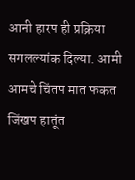आनी हारप ही प्रक्रिया सगलल्यांक दिल्या. आमी आमचे चिंतप मात फकत जिंखप हातूंत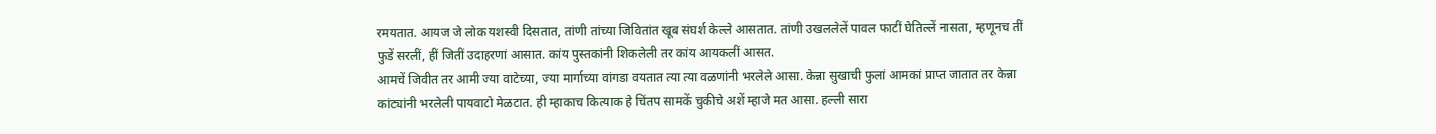रमयतात. आयज जे लोक यशस्वी दिसतात, तांणी तांच्या जिवितांत खूब संघर्श केल्ले आसतात. तांणी उखललेलें पावल फाटीं घेतिल्लें नासता, म्हणूनच तीं फुडें सरलीं, हीं जितीं उदाहरणां आसात. कांय पुस्तकांनी शिकलेली तर कांय आयकलीं आसत.
आमचें जिवीत तर आमी ज्या वाटेच्या, ज्या मार्गाच्या वांगडा वयतात त्या त्या वळणांनी भरलेले आसा. केन्ना सुखाची फुलां आमकां प्राप्त जातात तर केन्ना कांट्यांनी भरलेली पायवाटो मेळटात. ही म्हाकाच कित्याक हे चिंतप सामकें चुकीचे अशें म्हाजे मत आसा. हल्ली सारा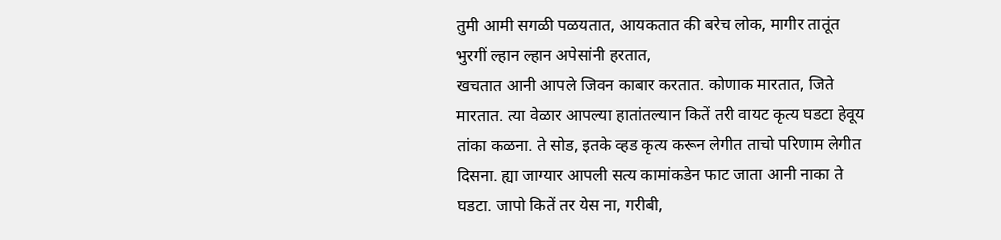तुमी आमी सगळी पळयतात, आयकतात की बरेच लोक, मागीर तातूंत भुरगीं ल्हान ल्हान अपेसांनी हरतात,
खचतात आनी आपले जिवन काबार करतात. कोणाक मारतात, जिते मारतात. त्या वेळार आपल्या हातांतल्यान कितें तरी वायट कृत्य घडटा हेवूय तांका कळना. ते सोड, इतके व्हड कृत्य करून लेगीत ताचो परिणाम लेगीत दिसना. ह्या जाग्यार आपली सत्य कामांकडेन फाट जाता आनी नाका ते घडटा. जापो कितें तर येस ना, गरीबी,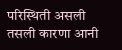परिस्थिती असली तसली कारणा आनी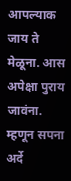आपल्याक जाय ते मेळूना. आस अपेक्षा पुराय जावंना. म्हणून सपना अर्दे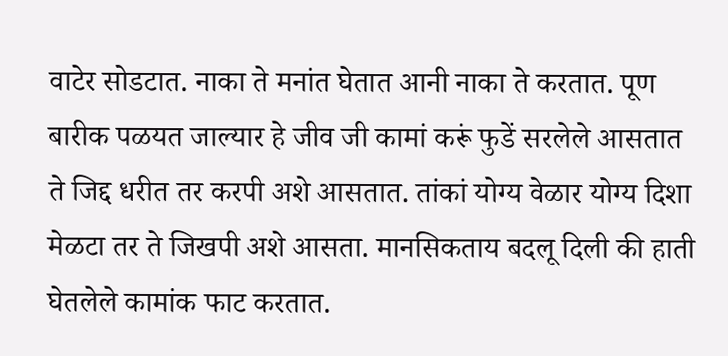वाटेर सोडटात. नाका ते मनांत घेतात आनी नाका ते करतात. पूण बारीक पळयत जाल्यार हे जीव जी कामां करूं फुडें सरलेले आसतात ते जिद्द धरीत तर करपी अशे आसतात. तांकां योग्य वेळार योग्य दिशा मेळटा तर ते जिखपी अशे आसता. मानसिकताय बदलू दिली की हाती घेतलेले कामांक फाट करतात.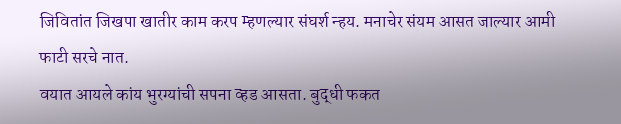जिवितांत जिखपा खातीर काम करप म्हणल्यार संघर्श न्हय. मनाचेर संयम आसत जाल्यार आमी फाटी सरचे नात.
वयात आयले कांय भुरग्यांची सपना व्हड आसता. बुद्धी फकत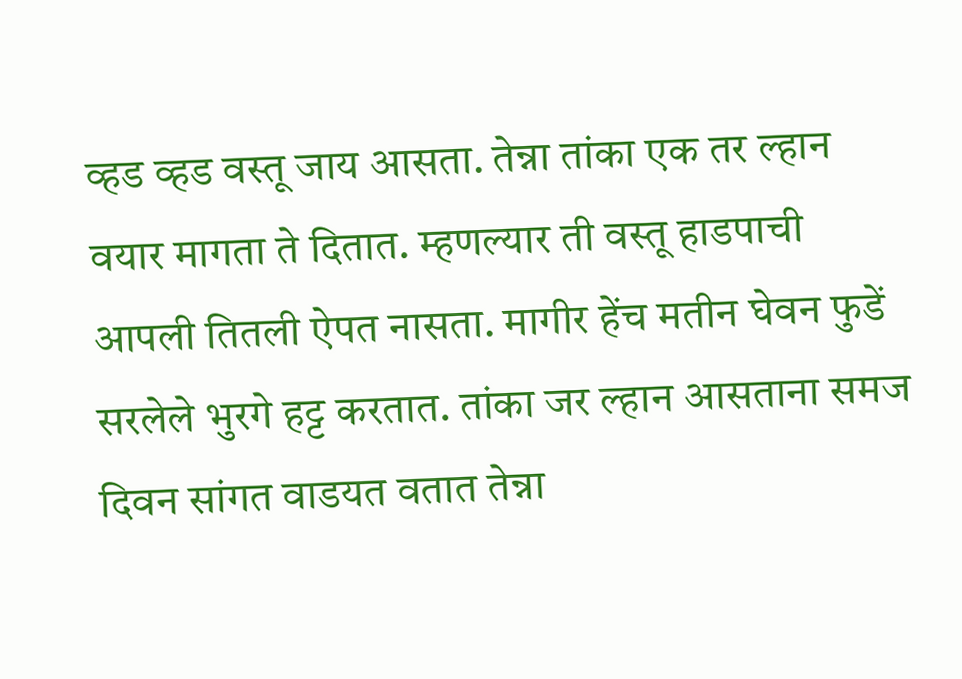व्हड व्हड वस्तू जाय आसता. तेन्ना तांका एक तर ल्हान वयार मागता ते दितात. म्हणल्यार ती वस्तू हाडपाची आपली तितली ऐपत नासता. मागीर हेंच मतीन घेवन फुडें सरलेले भुरगे हट्ट करतात. तांका जर ल्हान आसताना समज दिवन सांगत वाडयत वतात तेन्ना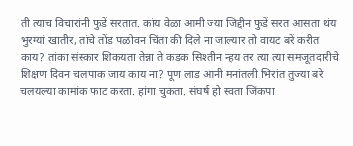ती त्याच विचारांनी फुडें सरतात. कांय वेळा आमी ज्या जिद्दीन फुडें सरत आसता थंय भुरग्यां खातीर, तांचे तोंड पळोवन चिंता की दिले ना जाल्यार तो वायट बरें करीत काय? तांका संस्कार शिकयता तेन्ना ते कडक सिश्तीन न्हय तर त्या त्या समजूतदारीचे शिक्षण दिवन चलपाक जाय काय ना? पूण लाड आनी मनांतली भिरांत तुज्या बरे चलयल्या कामांक फाट करता. हांगा चुकता. संघर्ष हो स्वता जिंकपा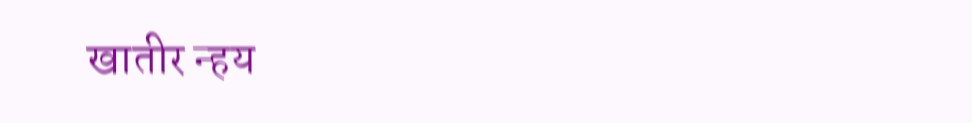खातीर न्हय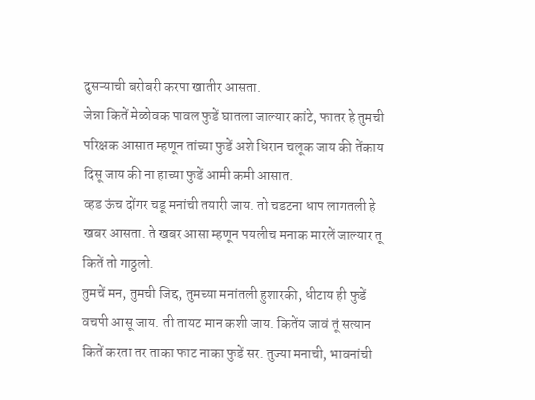दुसऱ्याची बरोबरी करपा खातीर आसता.
जेन्ना कितें मेळोवक पावल फुडें घातला जाल्यार कांटे, फातर हे तुमची परिक्षक आसात म्हणून तांच्या फुडें अशे धिरान चलूक जाय की तेंकाय दिसू जाय की ना हाच्या फुडें आमी कमी आसात.
व्हड ऊंच दोंगर चडू मनांची तयारी जाय. तो चडटना धाप लागतली हे खबर आसता. ते खबर आसा म्हणून पयलीच मनाक मारलें जाल्यार तू कितें तो गाठ्ठलो.
तुमचें मन, तुमची जिद्द, तुमच्या मनांतली हुशारकी, धीटाय ही फुडें वचपी आसू जाय. ती तायट मान कशी जाय. कितेंय जावं तूं सत्यान कितें करता तर ताका फाट नाका फुडें सर. तुज्या मनाची, भावनांची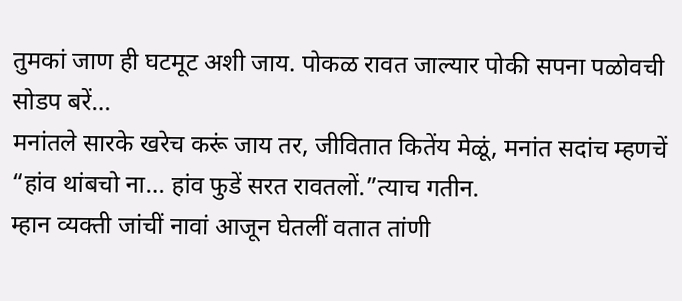तुमकां जाण ही घटमूट अशी जाय. पोकळ रावत जाल्यार पोकी सपना पळोवची सोडप बरें…
मनांतले सारके खरेच करूं जाय तर, जीवितात कितेंय मेळूं, मनांत सदांच म्हणचें
“हांव थांबचो ना… हांव फुडें सरत रावतलों.”त्याच गतीन.
म्हान व्यक्ती जांचीं नावां आजून घेतलीं वतात तांणी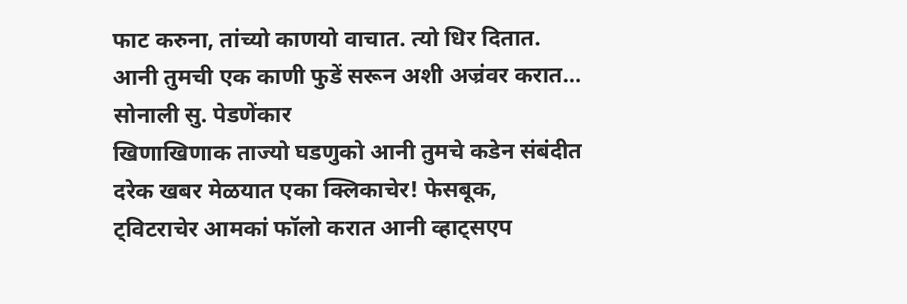फाट करुना, तांच्यो काणयो वाचात. त्यो धिर दितात. आनी तुमची एक काणी फुडें सरून अशी अज्रंवर करात…
सोनाली सु. पेडणेंकार
खिणाखिणाक ताज्यो घडणुको आनी तुमचे कडेन संबंदीत दरेक खबर मेळयात एका क्लिकाचेर! फेसबूक, ट्विटराचेर आमकां फॉलो करात आनी व्हाट्सएप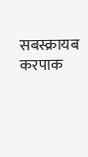सबस्क्रायब करपाक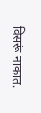विसरूं नाकात.